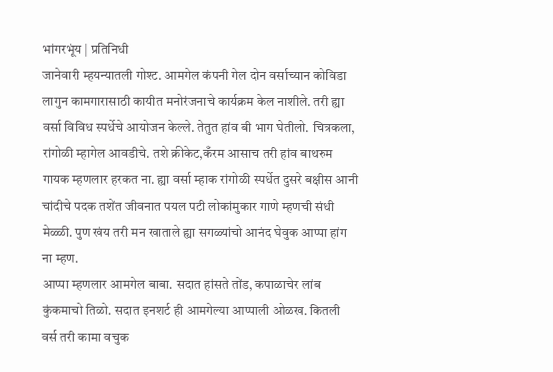भांगरभूंय | प्रतिनिधी
जानेवारी म्हयन्यातली गोश्ट. आमगेल कंपनी गेल दोन वर्साच्यान कोविडा लागुन कामगारासाठी कायीत मनोरंजनाचे कार्यक्रम केल नाशीले. तरी ह्या वर्सा विविध स्पर्धेचे आयोजन केल्ले. तेतुत हांव बी भाग घेतीलो. चित्रकला, रांगोळी म्हागेल आवडीचे. तशे क्रीकेट,कँरम आसाच तरी हांव बाथरुम गायक म्हणलार हरकत ना. ह्या वर्सा म्हाक रांगोळी स्पर्धेत दुसरे बक्षीस आनी चांदीचे पदक तशेंत जीवनात पयल पटी लोकांमुकार गाणे म्हणची संधी मेळ्ळी. पुण खंय तरी मन खाताले ह्या सगळ्यांचो आनंद घेवुक आप्पा हांग ना म्हण.
आप्पा म्हणलार आमगेल बाबा. सदात हांसते तोंड, कपाळाचेर लांब कुंकमाचो तिळो. सदात इनशर्ट ही आमगेल्या आप्पाली ओळख. कितली वर्स तरी कामा वचुक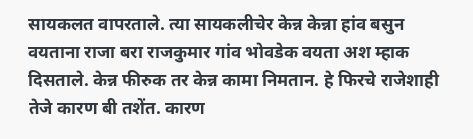सायकलत वापरताले. त्या सायकलीचेर केन्न केन्ना हांव बसुन वयताना राजा बरा राजकुमार गांव भोवडेक वयता अश म्हाक दिसताले. केन्न फीरुक तर केन्न कामा निमतान. हे फिरचे राजेशाही तेजे कारण बी तशेंत. कारण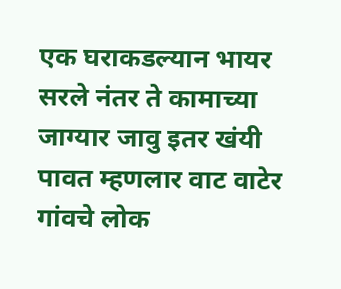एक घराकडल्यान भायर सरले नंतर ते कामाच्या जाग्यार जावु इतर खंयी पावत म्हणलार वाट वाटेर गांवचे लोक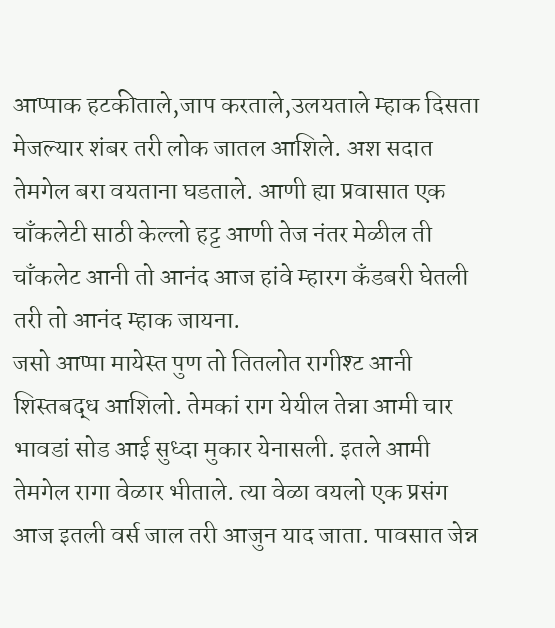आप्पाक हटकीताले,जाप करताले,उलयताले म्हाक दिसता मेजल्यार शंबर तरी लोक जातल आशिले. अश सदात तेमगेल बरा वयताना घडताले. आणी ह्या प्रवासात एक चाँकलेटी साठी केल्लो हट्ट आणी तेज नंतर मेळील ती चाँकलेट आनी तो आनंद आज हांवे म्हारग कँडबरी घेतली तरी तो आनंद म्हाक जायना.
जसो आप्पा मायेस्त पुण तो तितलोत रागीश्ट आनी शिस्तबद्ध आशिलो. तेमकां राग येयील तेन्ना आमी चार भावडां सोड आई सुध्दा मुकार येनासली. इतले आमी तेमगेल रागा वेळार भीताले. त्या वेळा वयलो एक प्रसंग आज इतली वर्स जाल तरी आजुन याद जाता. पावसात जेन्न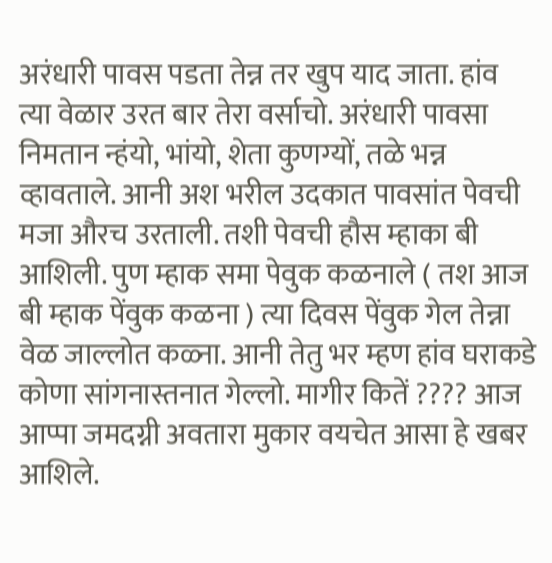अरंधारी पावस पडता तेन्न तर खुप याद जाता. हांव त्या वेळार उरत बार तेरा वर्साचो. अरंधारी पावसा निमतान न्हंयो, भांयो, शेता कुणग्यों, तळे भन्न व्हावताले. आनी अश भरील उदकात पावसांत पेवची मजा औरच उरताली. तशी पेवची हौस म्हाका बी आशिली. पुण म्हाक समा पेवुक कळनाले ( तश आज बी म्हाक पेंवुक कळना ) त्या दिवस पेंवुक गेल तेन्ना वेळ जाल्लोत कळ्ना. आनी तेतु भर म्हण हांव घराकडे कोणा सांगनास्तनात गेल्लो. मागीर कितें ???? आज आप्पा जमदग्नी अवतारा मुकार वयचेत आसा हे खबर आशिले.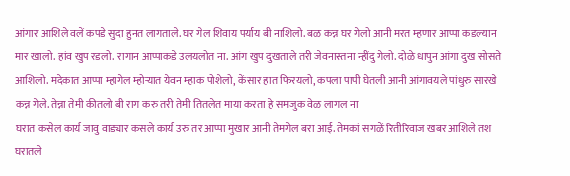आंगार आशिले वलें कपडे सुदा हुनत लागताले. घर गेल शिवाय पर्याय बी नाशिलो. बळ कन्न घर गेलो आनी मरत म्हणार आप्पा कडल्यान मार खालो. हांव खुप रडलो. रागान आप्पाकडे उलयलोत ना. आंग खुप दुखताले तरी जेवनास्तना न्हींदु गेलो. दोळे धापुन आंगा दुख सोसते आशिलो. मदेकात आप्पा म्हागेल म्होऱ्यात येवन म्हाक पोशेलो, केंसार हात फिरयलो, कपला पापी घेतली आनी आंगावयले पांधुरु सारखे कन्न गेले. तेन्ना तेमी कीतलो बी राग करु तरी तेमी तितलेत माया करता हे समजुक वेळ लागल ना
घरात कसेल कार्य जावु वाड्यार कसले कार्य उरु तर आप्पा मुखार आनी तेमगेल बरा आई. तेमकां सगळें रितीरिवाज खबर आशिले तश घरातले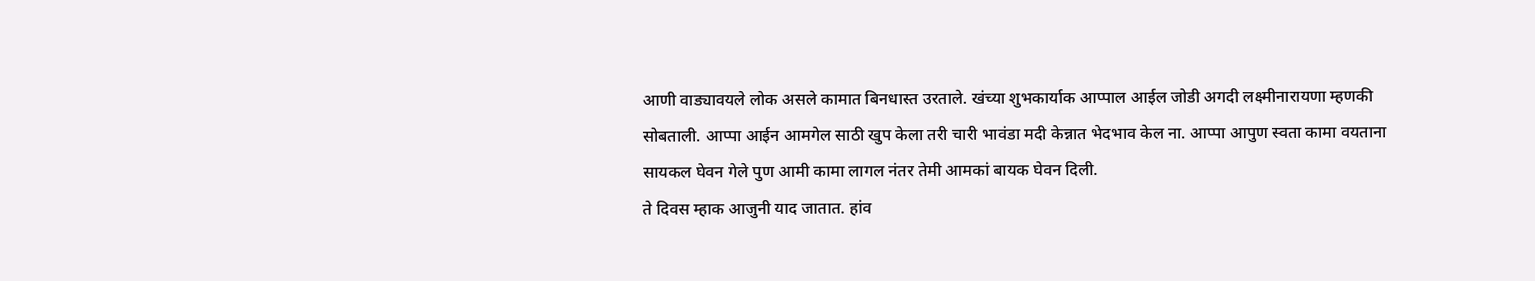आणी वाड्यावयले लोक असले कामात बिनधास्त उरताले. खंच्या शुभकार्याक आप्पाल आईल जोडी अगदी लक्ष्मीनारायणा म्हणकी सोबताली. आप्पा आईन आमगेल साठी खुप केला तरी चारी भावंडा मदी केन्नात भेदभाव केल ना. आप्पा आपुण स्वता कामा वयताना सायकल घेवन गेले पुण आमी कामा लागल नंतर तेमी आमकां बायक घेवन दिली.
ते दिवस म्हाक आजुनी याद जातात. हांव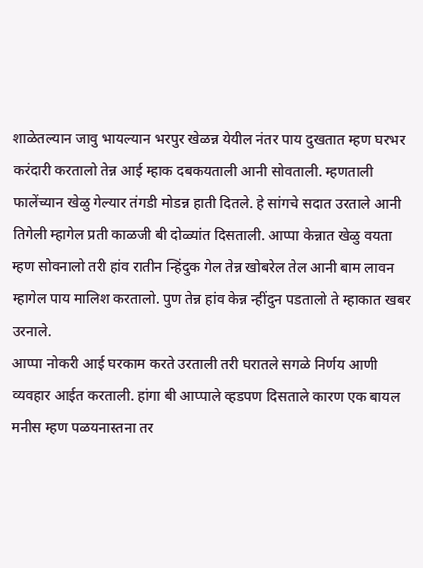शाळेतल्यान जावु भायल्यान भरपुर खेळन्न येयील नंतर पाय दुखतात म्हण घरभर करंदारी करतालो तेन्न आई म्हाक दबकयताली आनी सोवताली. म्हणताली फालेंच्यान खेळु गेल्यार तंगडी मोडन्न हाती दितले. हे सांगचे सदात उरताले आनी तिगेली म्हागेल प्रती काळजी बी दोळ्यांत दिसताली. आप्पा केन्नात खेळु वयता म्हण सोवनालो तरी हांव रातीन न्हिंदुक गेल तेन्न खोबरेल तेल आनी बाम लावन म्हागेल पाय मालिश करतालो. पुण तेन्न हांव केन्न न्हींदुन पडतालो ते म्हाकात खबर उरनाले.
आप्पा नोकरी आई घरकाम करते उरताली तरी घरातले सगळे निर्णय आणी व्यवहार आईत करताली. हांगा बी आप्पाले व्हडपण दिसताले कारण एक बायल मनीस म्हण पळयनास्तना तर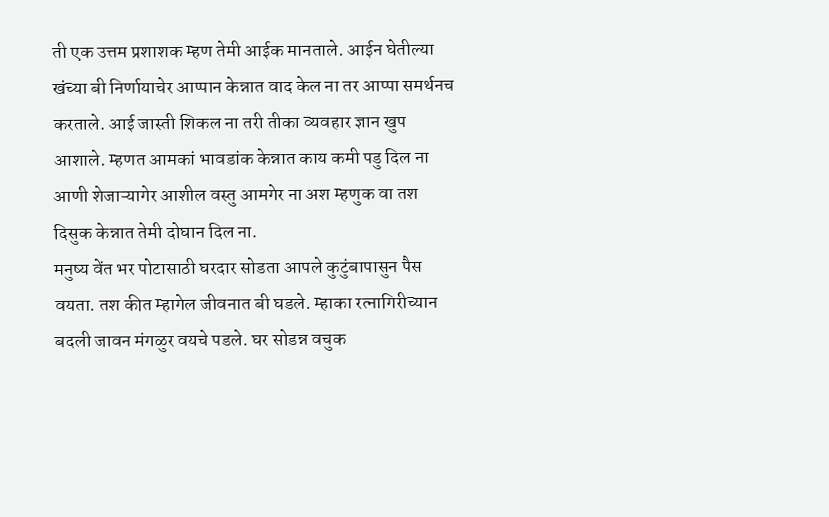ती एक उत्तम प्रशाशक म्हण तेमी आईक मानताले. आईन घेतील्या खंच्या बी निर्णायाचेर आप्पान केन्नात वाद केल ना तर आप्पा समर्थनच करताले. आई जास्ती शिकल ना तरी तीका व्यवहार ज्ञान खुप आशाले. म्हणत आमकां भावडांक केन्नात काय कमी पडु दिल ना आणी शेजाऱ्यागेर आशील वस्तु आमगेर ना अश म्हणुक वा तश दिसुक केन्नात तेमी दोघान दिल ना.
मनुष्य वेंत भर पोटासाठी घरदार सोडता आपले कुटुंबापासुन पैस वयता. तश कीत म्हागेल जीवनात बी घडले. म्हाका रत्नागिरीच्यान बदली जावन मंगळुर वयचे पडले. घर सोडन्न वचुक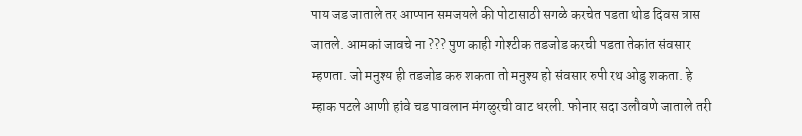पाय जड जाताले तर आप्पान समजयले की पोटासाठी सगळे करचेत पडता थोड दिवस त्रास जातले. आमकां जावचे ना ??? पुण काही गोश्टीक तडजोड करची पडता तेकांत संवसार म्हणता. जो मनुश्य ही तडजोड करु शकता तो मनुश्य हो संवसार रुपी रथ ओडु शकता. हे म्हाक पटले आणी हांवे चड पावलान मंगळुरची वाट धरली. फोनार सदा उलौवणे जाताले तरी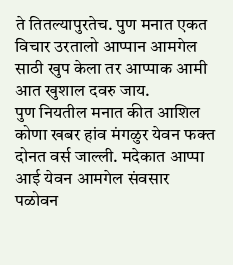ते तितल्यापुरतेच. पुण मनात एकत विचार उरतालो आप्पान आमगेल साठी खुप केला तर आप्पाक आमी आत खुशाल दवरु जाय.
पुण नियतील मनात कीत आशिल कोणा खबर हांव मंगळुर येवन फक्त दोनत वर्स जाल्ली. मदेकात आप्पा आई येवन आमगेल संवसार पळोवन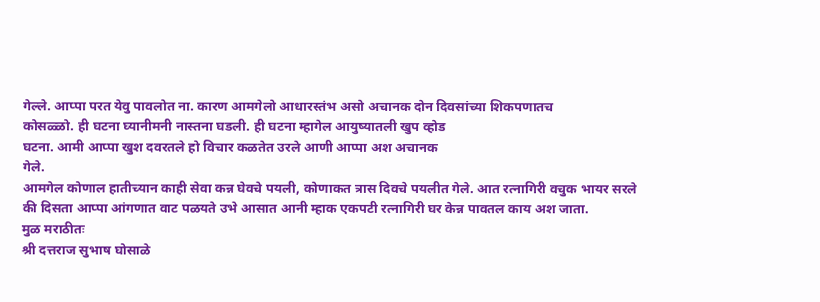गेल्ले. आप्पा परत येवु पावलोत ना. कारण आमगेलो आधारस्तंभ असो अचानक दोन दिवसांच्या शिकपणातच
कोसळ्ळो. ही घटना घ्यानीमनी नास्तना घडली. ही घटना म्हागेल आयुष्यातली खुप व्होड
घटना. आमी आप्पा खुश दवरतले हो विचार कळतेत उरले आणी आप्पा अश अचानक
गेले.
आमगेल कोणाल हातीच्यान काही सेवा कन्न घेवचे पयली, कोणाकत त्रास दिवचे पयलीत गेले. आत रत्नागिरी वचुक भायर सरले की दिसता आप्पा आंगणात वाट पळयते उभे आसात आनी म्हाक एकपटी रत्नागिरी घर केन्न पावतल काय अश जाता.
मुळ मराठीतः
श्री दत्तराज सुभाष घोसाळे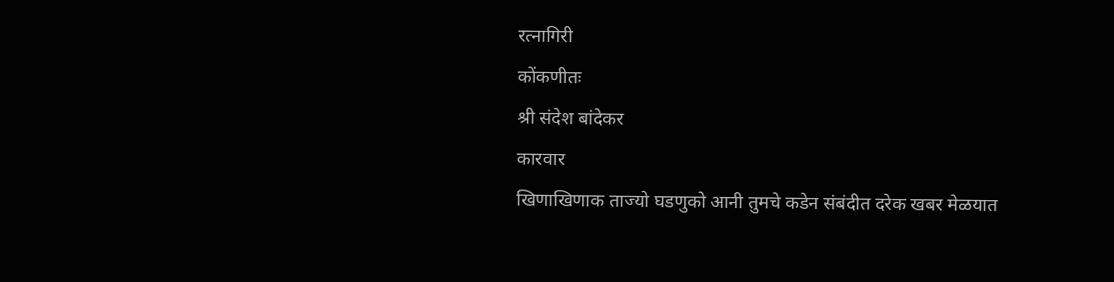रत्नागिरी
कोंकणीतः
श्री संदेश बांदेकर
कारवार
खिणाखिणाक ताज्यो घडणुको आनी तुमचे कडेन संबंदीत दरेक खबर मेळयात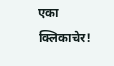एका क्लिकाचेर!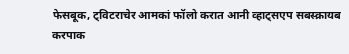फेसबूक, ट्विटराचेर आमकां फॉलो करात आनी व्हाट्सएप सबस्क्रायब करपाक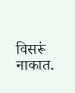विसरूं नाकात.